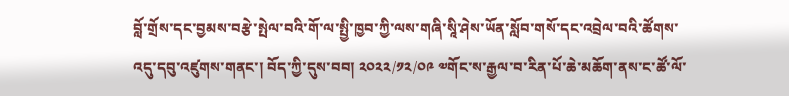བློ་གྲོས་དང་བྱམས་བརྩེ་སྤེལ་བའི་གོ་ལ་སྤྱི་ཁྱབ་ཀྱི་ལས་གཞི་སཱི་ཤེས་ཡོན་སློབ་གསོ་དང་འབྲེལ་བའི་ཚོགས་འདུ་དབུ་འཛུགས་གནང་། བོད་ཀྱི་དུས་བབ། ༢༠༢༢/༡༢/༠༩ ༧གོང་ས་རྒྱལ་བ་རིན་པོ་ཆེ་མཆོག་ནས་ང་ཚོ་ལོ་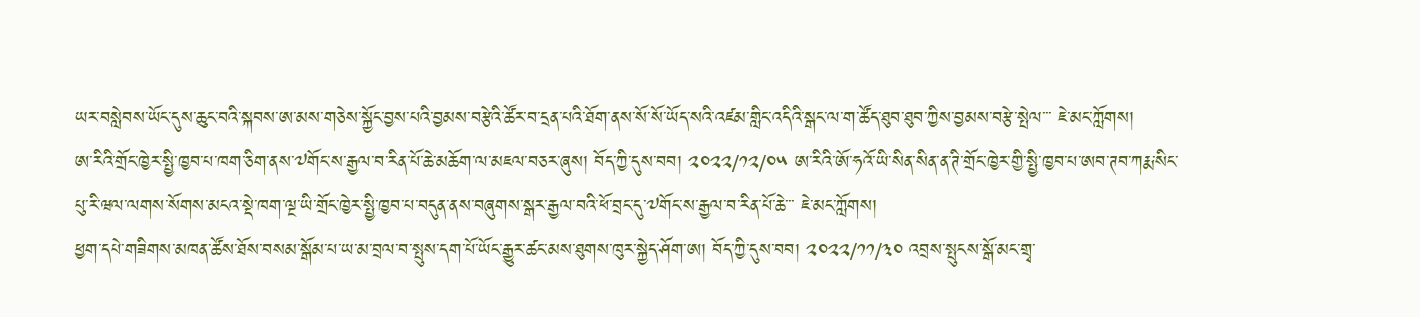ཡར་བསླེབས་ཡོང་དུས་ཆུང་བའི་སྐབས་ཨ་མས་གཅེས་སྐྱོང་བྱས་པའི་བྱམས་བརྩེའི་ཚོར་བ་དྲན་པའི་ཐོག་ནས་སོ་སོ་ཡོད་སའི་འཛམ་གླིང་འདིའི་སྒང་ལ་ག་ཚོད་ཐུབ་ཐུབ་ཀྱིས་བྱམས་བརྩེ་སྤེལ་་་ ཇེ་མང་ཀློགས།
ཨ་རིའི་གྲོང་ཁྱེར་སྤྱི་ཁྱབ་པ་ཁག་ཅིག་ནས་༧གོང་ས་རྒྱལ་བ་རིན་པོ་ཆེ་མཆོག་ལ་མཇལ་བཅར་ཞུས། བོད་ཀྱི་དུས་བབ། ༢༠༢༢/༡༢/༠༥ ཨ་རིའི་ཨོ་ཧའོ་ཡི་སིན་སིན་ན་ཊི་གྲོང་ཁྱེར་གྱི་སྤྱི་ཁྱབ་པ་ཨབ་ཊབ་ཀརྨ་སིང་པུ་རི་ཝལ་ལགས་སོགས་མངའ་སྡེ་ཁག་ལྔ་ཡི་གྲོང་ཁྱེར་སྤྱི་ཁྱབ་པ་བདུན་ནས་བཞུགས་སྒར་རྒྱལ་བའི་ཕོ་བྲང་དུ་༧གོང་ས་རྒྱལ་བ་རིན་པོ་ཆེ་་་ ཇེ་མང་ཀློགས།
ཕྱག་དཔེ་གཟིགས་མཁན་ཚོས་ཐོས་བསམ་སྒོམ་པ་ཡ་མ་བྲལ་བ་སྤུས་དག་པོ་ཡོང་རྒྱུར་ཚང་མས་ཐུགས་ཁུར་སྐྱེད་ཤོག་ཨ། བོད་ཀྱི་དུས་བབ། ༢༠༢༢/༡༡/༣༠ འབྲས་སྤུངས་སྒོ་མང་གྲྭ་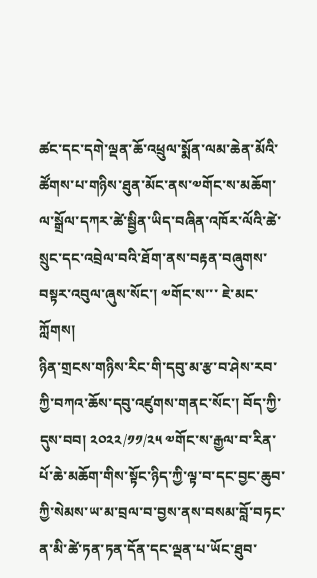ཚང་དང་དགེ་ལྡན་ཆོ་འཕྲུལ་སྨོན་ལམ་ཆེན་མོའི་ཚོགས་པ་གཉིས་ཐུན་མོང་ནས་༧གོང་ས་མཆོག་ལ་སྒྲོལ་དཀར་ཚེ་སྦྱིན་ཡིད་བཞིན་འཁོར་ལོའི་ཚེ་སྲུང་དང་འབྲེལ་བའི་ཐོག་ནས་བརྟན་བཞུགས་བསྟར་འབུལ་ཞུས་སོང་། ༧གོང་ས་་་ ཇེ་མང་ཀློགས།
ཉིན་གྲངས་གཉིས་རིང་གི་དབུ་མ་རྩ་བ་ཤེས་རབ་ཀྱི་བཀའ་ཆོས་དབུ་འཛུགས་གནང་སོང་། བོད་ཀྱི་དུས་བབ། ༢༠༢༢/༡༡/༢༥ ༧གོང་ས་རྒྱལ་བ་རིན་པོ་ཆེ་མཆོག་གིས་སྟོང་ཉིད་ཀྱི་ལྟ་བ་དང་བྱང་ཆུབ་ཀྱི་སེམས་ཡ་མ་བྲལ་བ་བྱས་ནས་བསམ་བློ་བཏང་ན་མི་ཚེ་ཏན་ཏན་དོན་དང་ལྡན་པ་ཡོང་ཐུབ་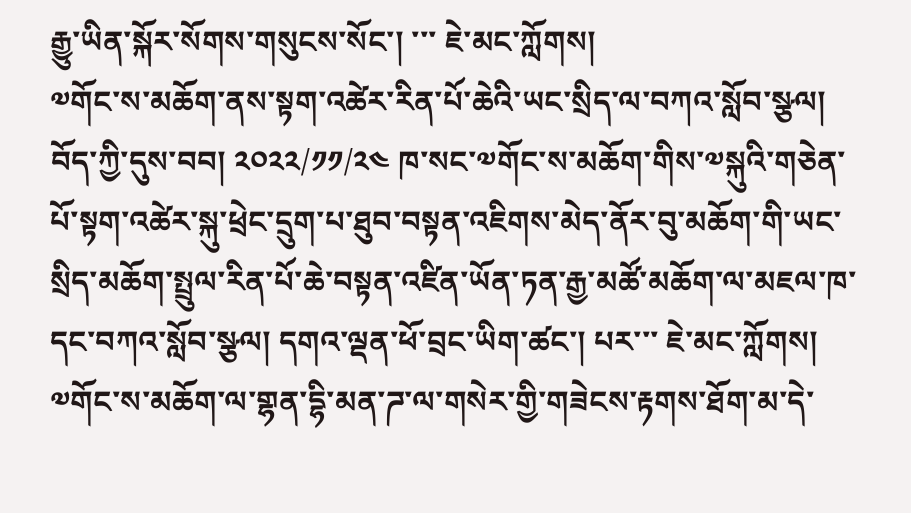རྒྱུ་ཡིན་སྐོར་སོགས་གསུངས་སོང་། ་་་ ཇེ་མང་ཀློགས།
༧གོང་ས་མཆོག་ནས་སྟག་འཚེར་རིན་པོ་ཆེའི་ཡང་སྲིད་ལ་བཀའ་སློབ་སྩལ། བོད་ཀྱི་དུས་བབ། ༢༠༢༢/༡༡/༢༤ ཁ་སང་༧གོང་ས་མཆོག་གིས་༧སྐུའི་གཅེན་པོ་སྟག་འཚེར་སྐུ་ཕྲེང་དྲུག་པ་ཐུབ་བསྟན་འཇིགས་མེད་ནོར་བུ་མཆོག་གི་ཡང་སྲིད་མཆོག་སྤྲུལ་རིན་པོ་ཆེ་བསྟན་འཛིན་ཡོན་ཏན་རྒྱ་མཚོ་མཆོག་ལ་མཇལ་ཁ་དང་བཀའ་སློབ་སྩལ། དགའ་ལྡན་ཕོ་བྲང་ཡིག་ཚང་། པར་་་ ཇེ་མང་ཀློགས།
༧གོང་ས་མཆོག་ལ་གྷན་དྷི་མན་ཌ་ལ་གསེར་གྱི་གཟེངས་རྟགས་ཐོག་མ་དེ་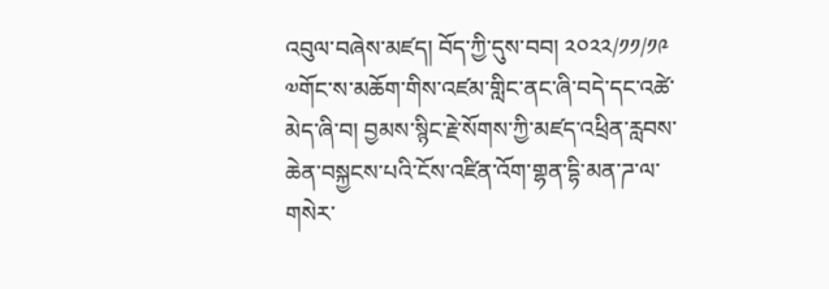འབུལ་བཞེས་མཛད། བོད་ཀྱི་དུས་བབ། ༢༠༢༢/༡༡/༡༩ ༧གོང་ས་མཆོག་གིས་འཛམ་གླིང་ནང་ཞི་བདེ་དང་འཚེ་མེད་ཞི་བ། བྱམས་སྙིང་རྗེ་སོགས་ཀྱི་མཛད་འཕྲིན་རླབས་ཆེན་བསྐྱངས་པའི་ངོས་འཛིན་འོག་གྷན་དྷི་མན་ཌ་ལ་གསེར་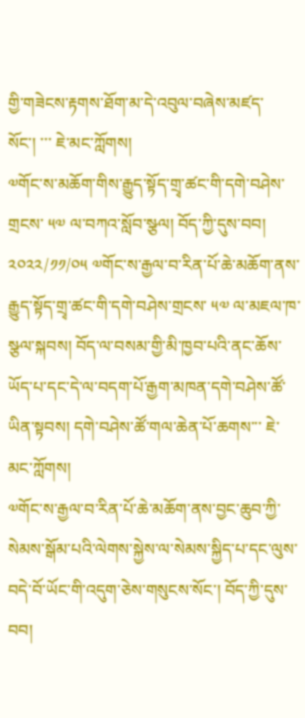གྱི་གཟེངས་རྟགས་ཐོག་མ་དེ་འབུལ་བཞེས་མཛད་སོང་། ་་་ ཇེ་མང་ཀློགས།
༧གོང་ས་མཆོག་གིས་རྒྱུད་སྟོད་གྲྭ་ཚང་གི་དགེ་བཤེས་གྲངས་ ༥༧ ལ་བཀའ་སློབ་སྩལ། བོད་ཀྱི་དུས་བབ། ༢༠༢༢/༡༡/༠༥ ༧གོང་ས་རྒྱལ་བ་རིན་པོ་ཆེ་མཆོག་ནས་རྒྱུད་སྟོད་གྲྭ་ཚང་གི་དགེ་བཤེས་གྲངས་ ༥༧ ལ་མཇལ་ཁ་སྩལ་སྐབས། བོད་ལ་བསམ་གྱི་མི་ཁྱབ་པའི་ནང་ཆོས་ཡོད་པ་དང་དེ་ལ་བདག་པོ་རྒྱག་མཁན་དགེ་བཤེས་ཚོ་ཡིན་སྟབས། དགེ་བཤེས་ཚོ་གལ་ཆེན་པོ་ཆགས་་་ ཇེ་མང་ཀློགས།
༧གོང་ས་རྒྱལ་བ་རིན་པོ་ཆེ་མཆོག་ནས་བྱང་ཆུབ་ཀྱི་སེམས་སྒོམ་པའི་ལེགས་སྐྱེས་ལ་སེམས་སྐྱིད་པ་དང་ལུས་བདེ་བོ་ཡོང་གི་འདུག་ཅེས་གསུངས་སོང་། བོད་ཀྱི་དུས་བབ།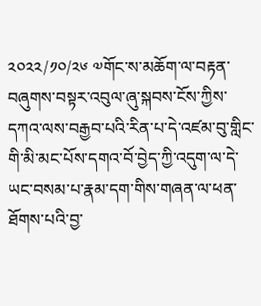༢༠༢༢/༡༠/༢༦ ༧གོང་ས་མཆོག་ལ་བརྟན་བཞུགས་བསྟར་འབུལ་ཞུ་སྐབས་ངོས་ཀྱིས་དཀའ་ལས་བརྒྱབ་པའི་རིན་པ་དེ་འཛམ་བུ་གླིང་གི་མི་མང་པོས་དགའ་བོ་བྱེད་ཀྱི་འདུག་ལ་དེ་ཡང་བསམ་པ་རྣམ་དག་གིས་གཞན་ལ་ཕན་ཐོགས་པའི་བྱ་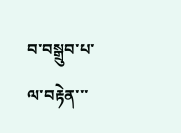བ་བསྒྲུབ་པ་ལ་བརྟེན་་་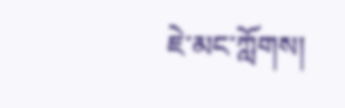ཇེ་མང་ཀློགས།